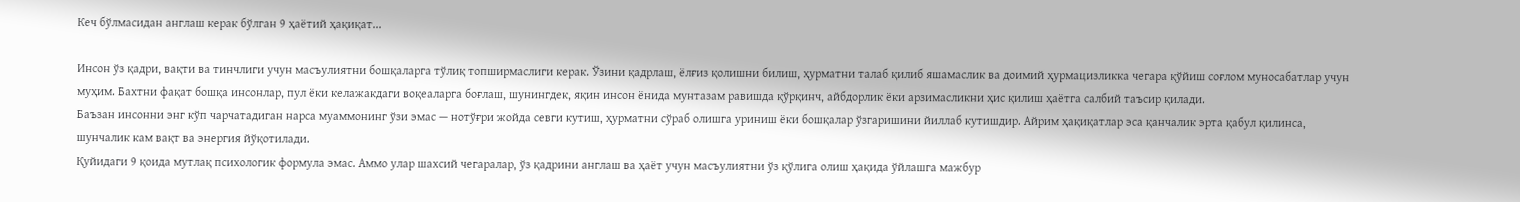Кеч бўлмасидан англаш керак бўлган 9 ҳаётий ҳақиқат...

Инсон ўз қадри, вақти ва тинчлиги учун масъулиятни бошқаларга тўлиқ топширмаслиги керак. Ўзини қадрлаш, ёлғиз қолишни билиш, ҳурматни талаб қилиб яшамаслик ва доимий ҳурмацизликка чегара қўйиш соғлом муносабатлар учун муҳим. Бахтни фақат бошқа инсонлар, пул ёки келажакдаги воқеаларга боғлаш, шунингдек, яқин инсон ёнида мунтазам равишда қўрқинч, айбдорлик ёки арзимасликни ҳис қилиш ҳаётга салбий таъсир қилади.
Баъзан инсонни энг кўп чарчатадиган нарса муаммонинг ўзи эмас — нотўғри жойда севги кутиш, ҳурматни сўраб олишга уриниш ёки бошқалар ўзгаришини йиллаб кутишдир. Айрим ҳақиқатлар эса қанчалик эрта қабул қилинса, шунчалик кам вақт ва энергия йўқотилади.
Қуйидаги 9 қоида мутлақ психологик формула эмас. Аммо улар шахсий чегаралар, ўз қадрини англаш ва ҳаёт учун масъулиятни ўз қўлига олиш ҳақида ўйлашга мажбур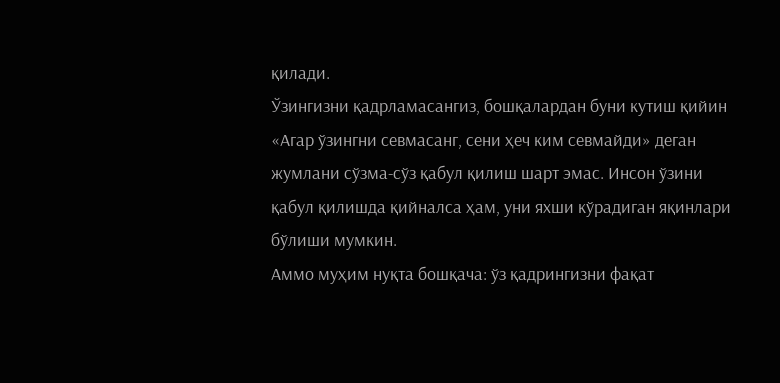қилади.
Ўзингизни қадрламасангиз, бошқалардан буни кутиш қийин
«Агар ўзингни севмасанг, сени ҳеч ким севмайди» деган жумлани сўзма-сўз қабул қилиш шарт эмас. Инсон ўзини қабул қилишда қийналса ҳам, уни яхши кўрадиган яқинлари бўлиши мумкин.
Аммо муҳим нуқта бошқача: ўз қадрингизни фақат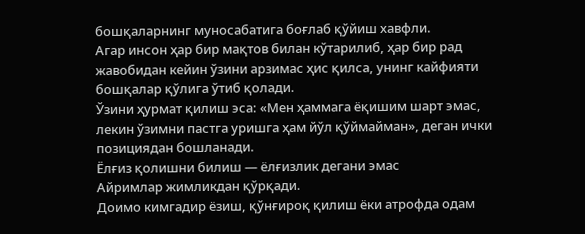бошқаларнинг муносабатига боғлаб қўйиш хавфли.
Агар инсон ҳар бир мақтов билан кўтарилиб, ҳар бир рад жавобидан кейин ўзини арзимас ҳис қилса, унинг кайфияти бошқалар қўлига ўтиб қолади.
Ўзини ҳурмат қилиш эса: «Мен ҳаммага ёқишим шарт эмас, лекин ўзимни пастга уришга ҳам йўл қўймайман», деган ички позициядан бошланади.
Ёлғиз қолишни билиш — ёлғизлик дегани эмас
Айримлар жимликдан қўрқади.
Доимо кимгадир ёзиш, қўнғироқ қилиш ёки атрофда одам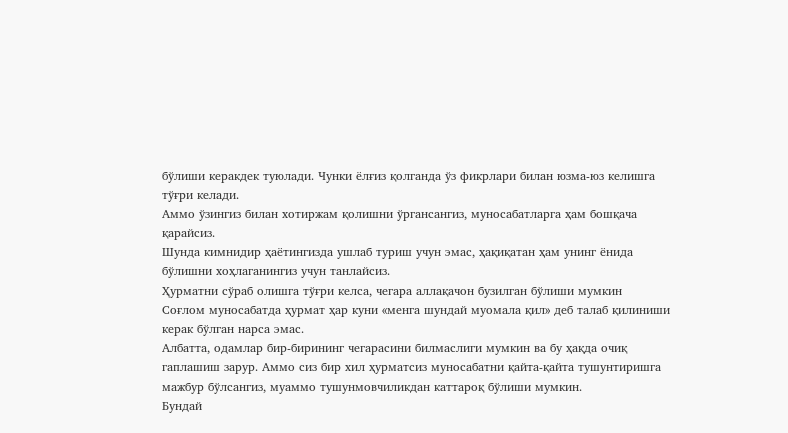бўлиши керакдек туюлади. Чунки ёлғиз қолганда ўз фикрлари билан юзма-юз келишга тўғри келади.
Аммо ўзингиз билан хотиржам қолишни ўргансангиз, муносабатларга ҳам бошқача қарайсиз.
Шунда кимнидир ҳаётингизда ушлаб туриш учун эмас, ҳақиқатан ҳам унинг ёнида бўлишни хоҳлаганингиз учун танлайсиз.
Ҳурматни сўраб олишга тўғри келса, чегара аллақачон бузилган бўлиши мумкин
Соғлом муносабатда ҳурмат ҳар куни «менга шундай муомала қил» деб талаб қилиниши керак бўлган нарса эмас.
Албатта, одамлар бир-бирининг чегарасини билмаслиги мумкин ва бу ҳақда очиқ гаплашиш зарур. Аммо сиз бир хил ҳурматсиз муносабатни қайта-қайта тушунтиришга мажбур бўлсангиз, муаммо тушунмовчиликдан каттароқ бўлиши мумкин.
Бундай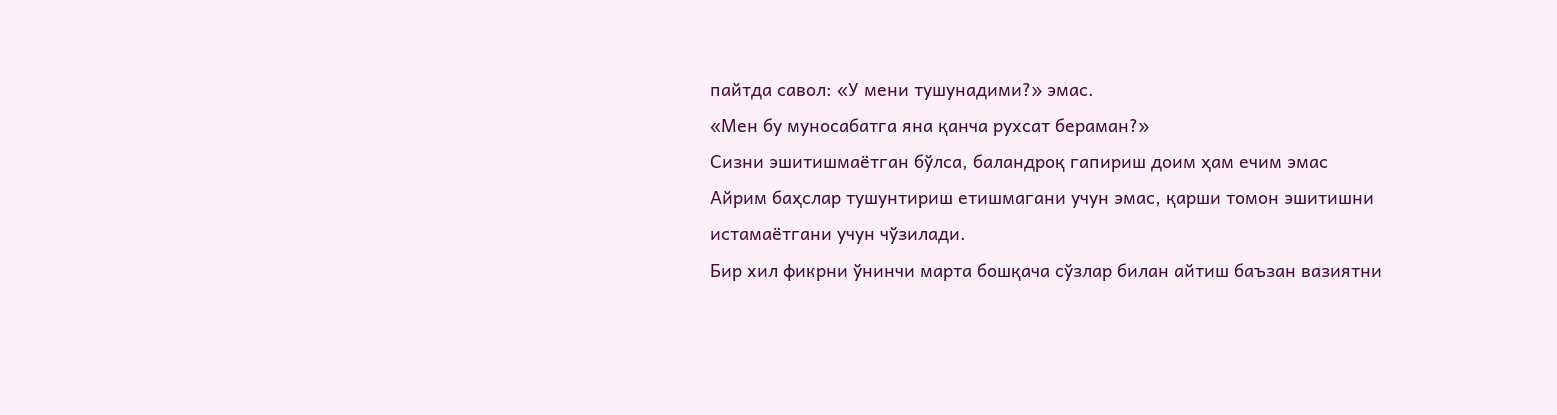пайтда савол: «У мени тушунадими?» эмас.
«Мен бу муносабатга яна қанча рухсат бераман?»
Сизни эшитишмаётган бўлса, баландроқ гапириш доим ҳам ечим эмас
Айрим баҳслар тушунтириш етишмагани учун эмас, қарши томон эшитишни истамаётгани учун чўзилади.
Бир хил фикрни ўнинчи марта бошқача сўзлар билан айтиш баъзан вазиятни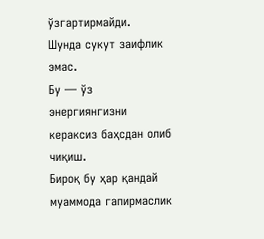ўзгартирмайди.
Шунда сукут заифлик эмас.
Бу — ўз энергиянгизни кераксиз баҳсдан олиб чиқиш.
Бироқ бу ҳар қандай муаммода гапирмаслик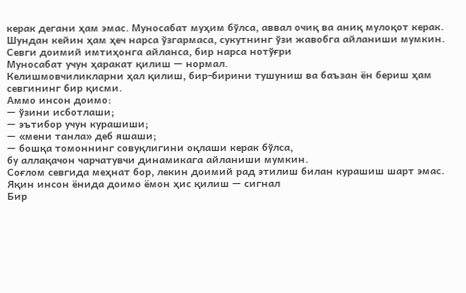керак дегани ҳам эмас. Муносабат муҳим бўлса, аввал очиқ ва аниқ мулоқот керак. Шундан кейин ҳам ҳеч нарса ўзгармаса, сукутнинг ўзи жавобга айланиши мумкин.
Севги доимий имтиҳонга айланса, бир нарса нотўғри
Муносабат учун ҳаракат қилиш — нормал.
Келишмовчиликларни ҳал қилиш, бир-бирини тушуниш ва баъзан ён бериш ҳам севгининг бир қисми.
Аммо инсон доимо:
— ўзини исботлаши;
— эътибор учун курашиши;
— «мени танла» деб яшаши;
— бошқа томоннинг совуқлигини оқлаши керак бўлса,
бу аллақачон чарчатувчи динамикага айланиши мумкин.
Соғлом севгида меҳнат бор, лекин доимий рад этилиш билан курашиш шарт эмас.
Яқин инсон ёнида доимо ёмон ҳис қилиш — сигнал
Бир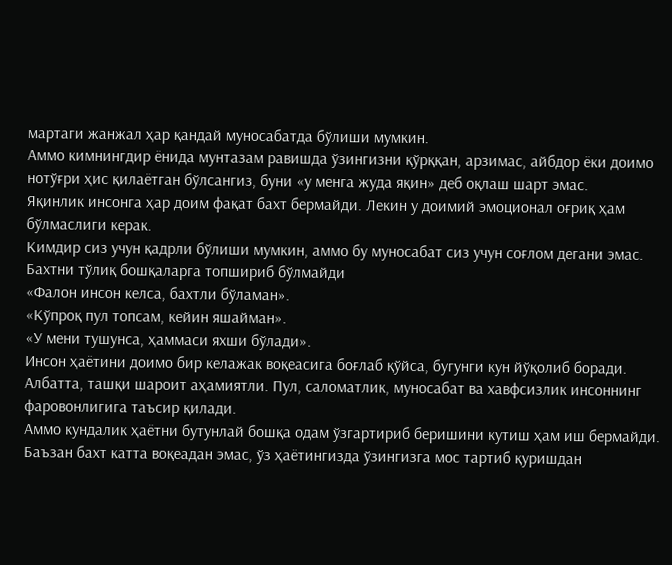мартаги жанжал ҳар қандай муносабатда бўлиши мумкин.
Аммо кимнингдир ёнида мунтазам равишда ўзингизни қўрққан, арзимас, айбдор ёки доимо нотўғри ҳис қилаётган бўлсангиз, буни «у менга жуда яқин» деб оқлаш шарт эмас.
Яқинлик инсонга ҳар доим фақат бахт бермайди. Лекин у доимий эмоционал оғриқ ҳам бўлмаслиги керак.
Кимдир сиз учун қадрли бўлиши мумкин, аммо бу муносабат сиз учун соғлом дегани эмас.
Бахтни тўлиқ бошқаларга топшириб бўлмайди
«Фалон инсон келса, бахтли бўламан».
«Кўпроқ пул топсам, кейин яшайман».
«У мени тушунса, ҳаммаси яхши бўлади».
Инсон ҳаётини доимо бир келажак воқеасига боғлаб қўйса, бугунги кун йўқолиб боради.
Албатта, ташқи шароит аҳамиятли. Пул, саломатлик, муносабат ва хавфсизлик инсоннинг фаровонлигига таъсир қилади.
Аммо кундалик ҳаётни бутунлай бошқа одам ўзгартириб беришини кутиш ҳам иш бермайди.
Баъзан бахт катта воқеадан эмас, ўз ҳаётингизда ўзингизга мос тартиб қуришдан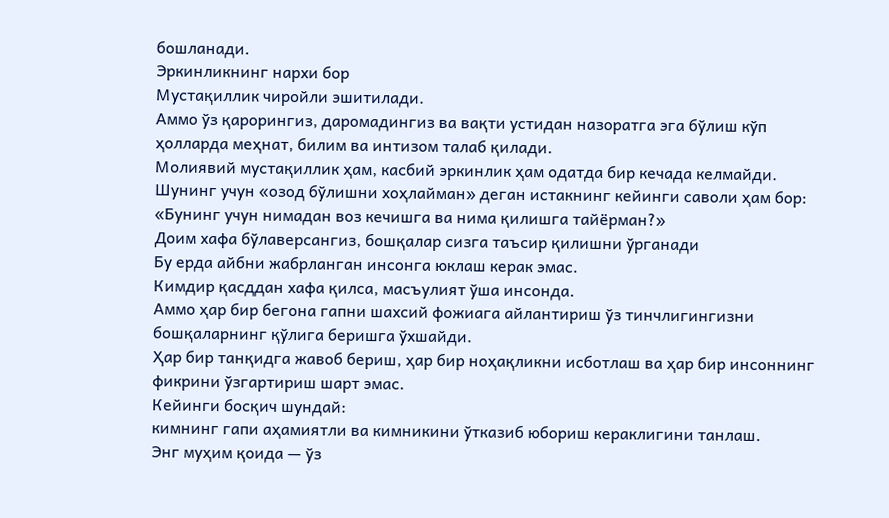бошланади.
Эркинликнинг нархи бор
Мустақиллик чиройли эшитилади.
Аммо ўз қарорингиз, даромадингиз ва вақти устидан назоратга эга бўлиш кўп ҳолларда меҳнат, билим ва интизом талаб қилади.
Молиявий мустақиллик ҳам, касбий эркинлик ҳам одатда бир кечада келмайди.
Шунинг учун «озод бўлишни хоҳлайман» деган истакнинг кейинги саволи ҳам бор:
«Бунинг учун нимадан воз кечишга ва нима қилишга тайёрман?»
Доим хафа бўлаверсaнгиз, бошқалар сизга таъсир қилишни ўрганади
Бу ерда айбни жабрланган инсонга юклаш керак эмас.
Кимдир қасддан хафа қилса, масъулият ўша инсонда.
Аммо ҳар бир бегона гапни шахсий фожиага айлантириш ўз тинчлигингизни бошқаларнинг қўлига беришга ўхшайди.
Ҳар бир танқидга жавоб бериш, ҳар бир ноҳақликни исботлаш ва ҳар бир инсоннинг фикрини ўзгартириш шарт эмас.
Кейинги босқич шундай:
кимнинг гапи аҳамиятли ва кимникини ўтказиб юбориш кераклигини танлаш.
Энг муҳим қоида — ўз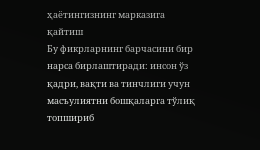ҳаётингизнинг марказига қайтиш
Бу фикрларнинг барчасини бир нарса бирлаштиради: инсон ўз қадри, вақти ва тинчлиги учун масъулиятни бошқаларга тўлиқ топшириб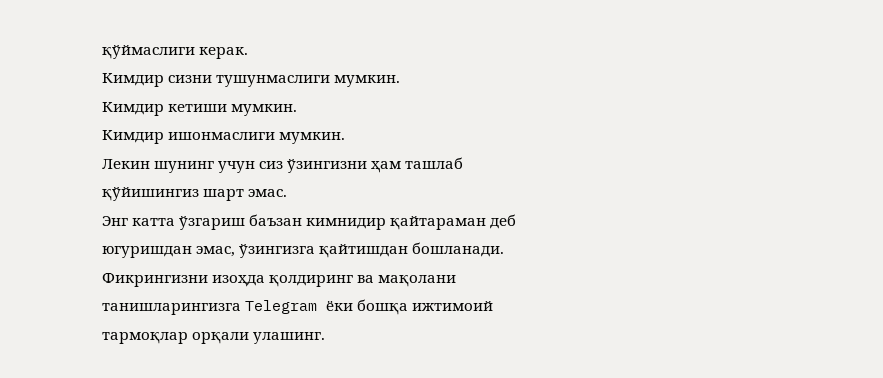қўймаслиги керак.
Кимдир сизни тушунмаслиги мумкин.
Кимдир кетиши мумкин.
Кимдир ишонмаслиги мумкин.
Лекин шунинг учун сиз ўзингизни ҳам ташлаб қўйишингиз шарт эмас.
Энг катта ўзгариш баъзан кимнидир қайтараман деб югуришдан эмас, ўзингизга қайтишдан бошланади.
Фикрингизни изоҳда қолдиринг ва мақолани танишларингизга Telegram ёки бошқа ижтимоий тармоқлар орқали улашинг.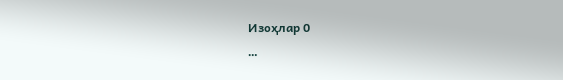Изоҳлар 0
…